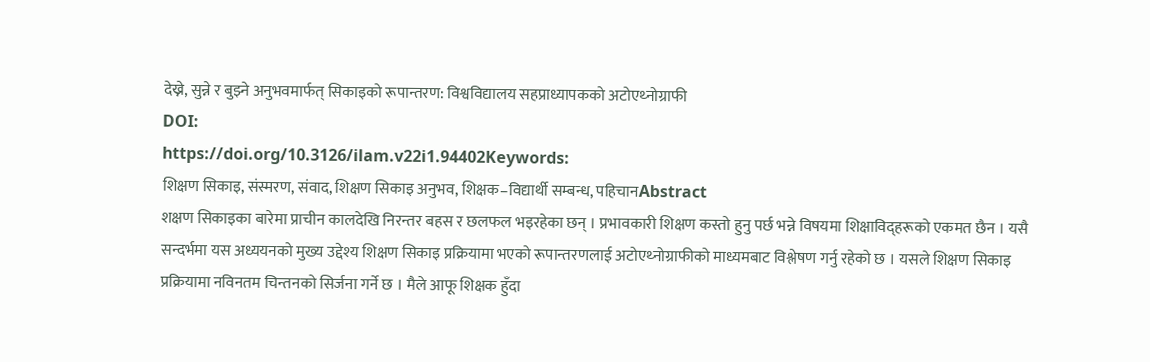देख्ने, सुन्ने र बुझ्ने अनुभवमार्फत् सिकाइको रूपान्तरण: विश्वविद्यालय सहप्राध्यापकको अटोएथ्नोग्राफी
DOI:
https://doi.org/10.3126/ilam.v22i1.94402Keywords:
शिक्षण सिकाइ, संस्मरण, संवाद, शिक्षण सिकाइ अनुभव, शिक्षक–विद्यार्थी सम्बन्ध, पहिचानAbstract
शक्षण सिकाइका बारेमा प्राचीन कालदेखि निरन्तर बहस र छलफल भइरहेका छन् । प्रभावकारी शिक्षण कस्तो हुनु पर्छ भन्ने विषयमा शिक्षाविद्हरूको एकमत छैन । यसै सन्दर्भमा यस अध्ययनको मुख्य उद्देश्य शिक्षण सिकाइ प्रक्रियामा भएको रूपान्तरणलाई अटोएथ्नोग्राफीको माध्यमबाट विश्लेषण गर्नु रहेको छ । यसले शिक्षण सिकाइ प्रक्रियामा नविनतम चिन्तनको सिर्जना गर्ने छ । मैले आफू शिक्षक हुँदा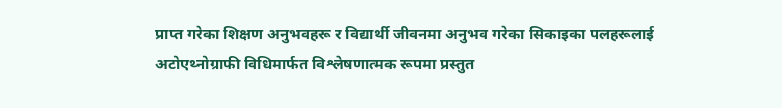प्राप्त गरेका शिक्षण अनुभवहरू र विद्यार्थी जीवनमा अनुभव गरेका सिकाइका पलहरूलाई अटोएथ्नोग्राफी विधिमार्फत विश्लेषणात्मक रूपमा प्रस्तुत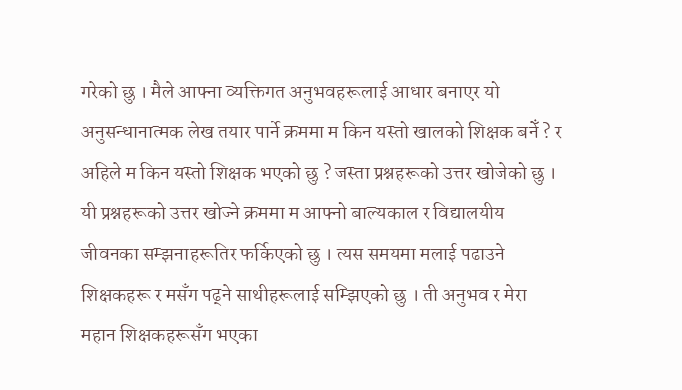गरेको छु । मैले आफ्ना व्यक्तिगत अनुभवहरूलाई आधार बनाएर यो अनुसन्धानात्मक लेख तयार पार्ने क्रममा म किन यस्तो खालको शिक्षक बनेँ ? र अहिले म किन यस्तो शिक्षक भएको छु ? जस्ता प्रश्नहरूको उत्तर खोजेको छु । यी प्रश्नहरूको उत्तर खोज्ने क्रममा म आफ्नो बाल्यकाल र विद्यालयीय जीवनका सम्झनाहरूतिर फर्किएको छु । त्यस समयमा मलाई पढाउने शिक्षकहरू र मसँग पढ्ने साथीहरूलाई सम्झिएको छु । ती अनुभव र मेरा महान शिक्षकहरूसँग भएका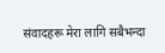संवादहरू मेरा लागि सबैभन्दा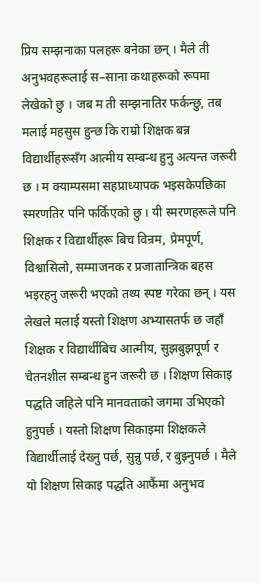प्रिय सम्झनाका पलहरू बनेका छन् । मैले ती अनुभवहरूलाई स–साना कथाहरूको रूपमा लेखेको छु । जब म ती सम्झनातिर फर्कन्छु, तब मलाई महसुस हुन्छ कि राम्रो शिक्षक बन्न विद्यार्थीहरूसँग आत्मीय सम्बन्ध हुनु अत्यन्त जरूरी छ । म क्याम्पसमा सहप्राध्यापक भइसकेपछिका स्मरणतिर पनि फर्किएको छु । यी स्मरणहरूले पनि शिक्षक र विद्यार्थीहरू बिच विन्रम, प्रेमपूर्ण, विश्वासिलो, सम्माजनक र प्रजातान्त्रिक बहस भइरहनु जरूरी भएको तथ्य स्पष्ट गरेका छन् । यस लेखले मलाई यस्तो शिक्षण अभ्यासतर्फ छ जहाँ शिक्षक र विद्यार्थीबिच आत्मीय, सुझबुझपूर्ण र चेतनशील सम्बन्ध हुन जरूरी छ । शिक्षण सिकाइ पद्धति जहिले पनि मानवताको जगमा उभिएको हुनुपर्छ । यस्तो शिक्षण सिकाइमा शिक्षकले विद्यार्थीलाई देख्नु पर्छ, सुन्नु पर्छ, र बुझ्नुपर्छ । मैले यो शिक्षण सिकाइ पद्धति आफैंमा अनुभव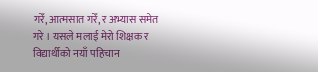गरेँ, आत्मसात गरेँ, र अभ्यास समेत गरे । यसले मलाई मेरो शिक्षक र विद्यार्थीको नयाँ पहिचान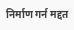निर्माण गर्न मद्दत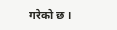गरेको छ ।